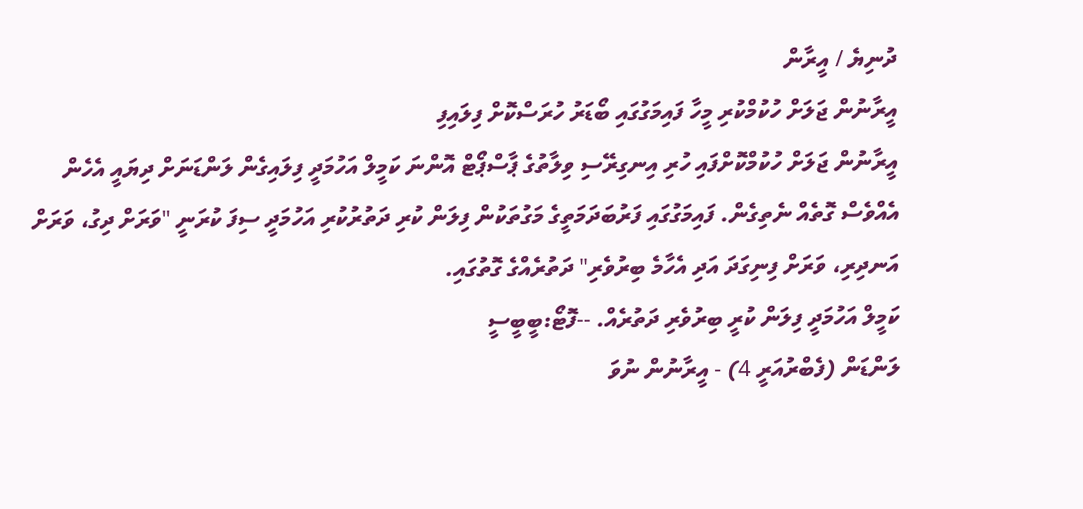ދުނިޔެ / އީރާން
އީރާނުން ޖަލަށް ހުކުމްކުރި މީހާ ފައިމަގުގައި ބޯޑަރު ހުރަސްކޮށް ފިލައިފި
އީރާނުން ޖަލަށް ހުކުމްކޮށްފައި ހުރި އިނގިރޭސި ވިލާތުގެ ޕާސްޕޯޓް އޮންނަ ކަމީލް އަހުމަދީ ފިލައިގެން ލަންޑަނަށް ދިޔައީ އެހެން އެއްވެސް ގޮތެއް ނެތިގެން. ފައިމަގުގައި ފަރުބަދަމަތީގެ މަގުތަކުން ފިލަން ކުރި ދަތުރުކުރި އަހުމަދީ ސިފަ ކުރަނީ "ވަރަށް ދިގު، ވަރަށް އަނދިރި، ވަރަށް ފިނިގަދަ އަދި އެހާމެ ބިރުވެރި" ދަތުރެއްގެ ގޮތުގައި.
ކަމީލް އަހުމަދީ ފިލަން ކުރީ ބިރުވެރި ދަތުރެއް. --ފޮޓޯ:ބީބީސީ
ލަންޑަން (ފެބްރުއަރީ 4) - އީރާނުން ނުވަ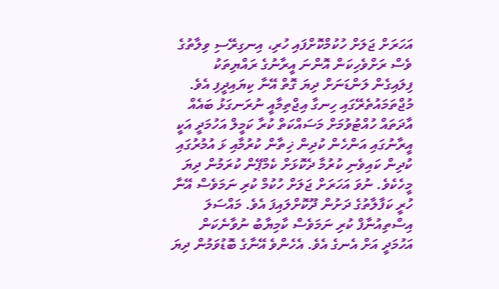އަހަރަށް ޖަލަށް ހުކުމްކޮށްފައި ހުރި، އިނގިރޭސި ވިލާތުގެ ވެސް ރަށްވެހިކަން އޮންނަ އީރާނުގެ ރައްޔިތަކު ފިލައިގެން ލަންޑަނަށް ދިޔަ ގޮތް އޭނާ ކިޔައިދީފި އެވެ.
މުޖްތަމައުތެރޭގައި ހިނގާ އިޖްތިމާއީ ނުރަނގަޅު ބައެއް އާދަތައް ހުއްޓުވުމަށް މަސައްކަތް ކުރާ ކަމީލް އަހުމަދީ އަކީ އީރާނުގައި އަންހެން ކުދިން ޚިތާން ކުރުމާއި ޅަ އުމުރުގައި ކުދިން ކައިވެނި ކުރުމާ ދެކޮޅަށް ކެމްޕޭން ކުރަމުން ދިޔަ މީހެކެވެ. ނުވަ އަހަރަށް ޖަލަށް ހުކުމް ކުރި ނަމަވެސް އޭނާ ހުރީ ކަފާލާތުގެ ދަށުން ދޫކޮށްލައިފަ އެވެ. މައްސަލަ އިސްތިއުނާފް ކުރި ނަމަވެސް ކާމިޔާބު ނުވާނެކަން އަހުމަދީ އަށް އެނގެ އެވެ. އެހެންވެ އޭނާގެ ބޮޑުވަމުން ދިޔަ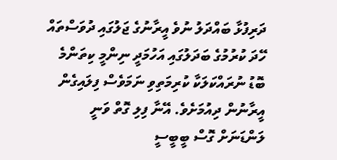ދަރިފުޅާ ބައްދަލު ނުވެ އީރާނުގެ ޖަލުގައި ދުވަސްތައް ހޭދަ ކުރުމުގެ ބަދަލުގައި އަހުމަދީ ނިންމީ ކިތަންމެ ބޮޑު ނުރައްކަލަކާ ކުރިމަތިވި ނަމަވެސް ފިލައިގެން އީރާނުން ދިއުމަށެވެ. އޭނާ ފިލި ގޮތް ވަނީ ލަންޑަނަށް ގޮސް ބީބީސީ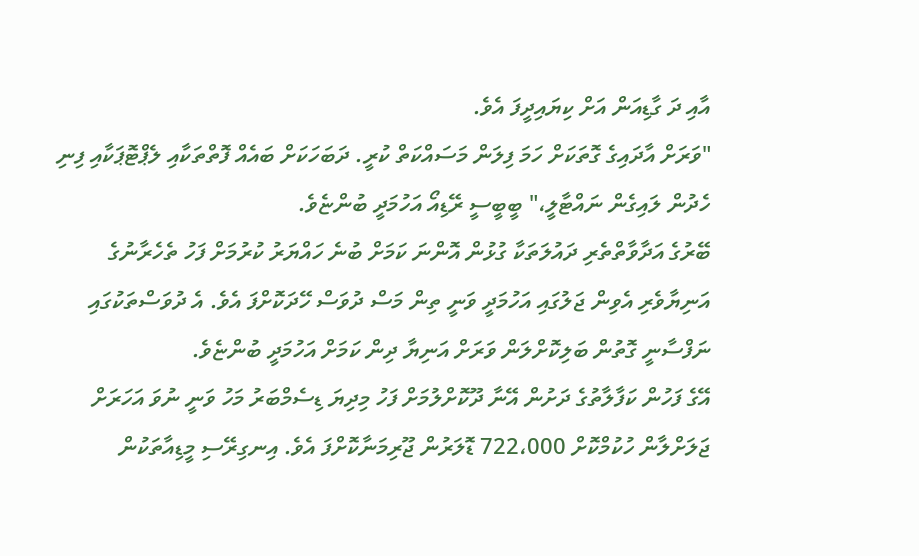އާއި ދަ ގާޑިއަން އަށް ކިޔައިދީފަ އެވެ.
"ވަރަށް އާދައިގެ ގޮތަކަށް ހަމަ ފިލަން މަސައްކަތް ކުރީ. ދަބަހަކަށް ބައެއް ފޮތްތަކާއި ލެޕްޓޮޕަކާއި ފިނި ހެދުން ލައިގެން ނައްޓާލީ،" ބީބީސީ ރޭޑިއޯ އަހުމަދީ ބުންޏެވެ.
ބޭރުގެ އަދާވާތްތެރި ދައުލަތަކާ ގުޅުން އޮންނަ ކަމަށް ބުނެ ހައްޔަރު ކުރުމަށް ފަހު ތެހެރާނުގެ އަނިޔާވެރި އެވިން ޖަލުގައި އަހުމަދީ ވަނީ ތިން މަސް ދުވަސް ހޭދަކޮށްފަ އެވެ. އެ ދުވަސްތަކުގައި ނަފްސާނީ ގޮތުން ބަލިކޮށްލަން ވަރަށް އަނިޔާ ދިން ކަމަށް އަހުމަދީ ބުންޏެވެ.
އޭގެ ފަހުން ކަފާލާތުގެ ދަށުން އޭނާ ދޫކޮށްލުމަށް ފަހު މިދިޔަ ޑިސެމްބަރު މަހު ވަނީ ނުވަ އަހަރަށް ޖަލަށްލާން ހުކުމްކޮށް 722،000 ޑޮލަރުން ޖޫރިމަނާކޮށްފަ އެވެ. އިނގިރޭސި މީޑިއާތަކުން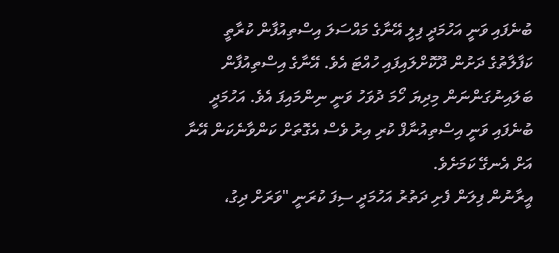ބުނެފައި ވަނީ އަހުމަދީ ފިލީ އޭނާގެ މައްސަލަ އިސްތިއުފާން ކުރާތީ ކަފާލާތުގެ ދަށުން ދޫކޮށްލައިފައި ހުއްޓަ އެވެ. އޭނާގެ އިސްތިއުފާން ބަލައިނުގަންނަން މިދިޔަ ހޯމަ ދުވަހު ވަނީ ނިންމައިފަ އެވެ. އަހުމަދީ ބުނެފައި ވަނީ އިސްތިއުނާފް ކުރި އިރު ވެސް އެގޮތަށް ކަންވާނެކަން އޭނާ އަށް އެނގޭ ކަމަށެވެ.
އީރާނުން ފިލަން ފެށި ދަތުރު އަހުމަދީ ސިފަ ކުރަނީ "ވަރަށް ދިގު،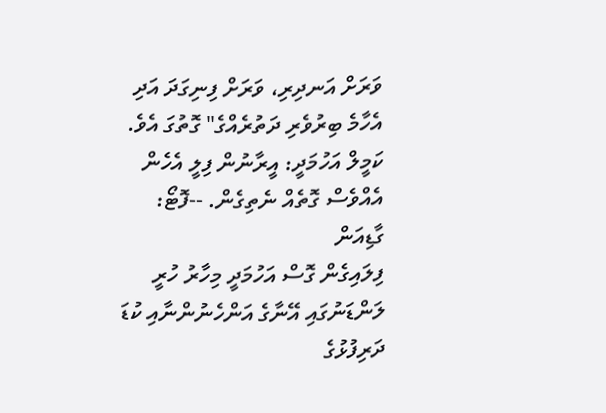ވަރަށް އަނދިރި، ވަރަށް ފިނިގަދަ އަދި އެހާމެ ބިރުވެރި ދަތުރެއްގެ" ގޮތުގަ އެވެ.
ކަމީލް އަހުމަދީ: އީރާނުން ފިލީ އެހެން އެއްވެސް ގޮތެއް ނެތިގެން. --ފޮޓޯ: ގާޑިއަން
ފިލައިގެން ގޮސް އަހުމަދީ މިހާރު ހުރީ ލަންޑަނުގައި އޭނާގެ އަންހެނުންނާއި ކުޑަ ދަރިފުޅުގެ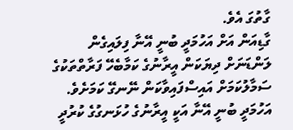ގާތުގަ އެވެ.
ގާޑިއަން އަށް އަހުމަދީ ބުނީ އޭނާ ފިލައިގެން ލަންޑަނަށް ދިޔަކަން އީރާނުގެ ކަމާބެހޭ ފަރާތްތަކުގެ ސަމާލުކަމަށް އައިސްފައިވާކަން ނޭނގޭ ކަމަށެވެ. އަހުމަދީ ބުނީ އޭނާ އަކީ އީރާނުގެ ހުޅަނގުގެ ކުރުދީ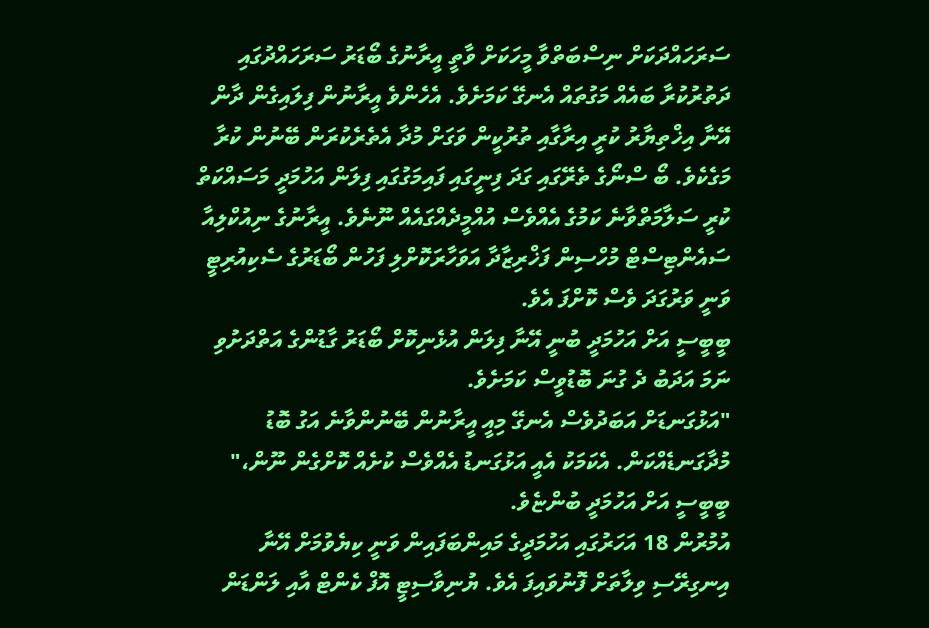ސަރަހައްދަކަށް ނިސްބަތްވާ މީހަކަށް ވާތީ އީރާނުގެ ބޯޑަރު ސަރަހައްދުގައި ދަތުރުކުރާ ބައެއް މަގުތައް އެނގޭ ކަމަށެވެ. އެހެންވެ އީރާނުން ފިލައިގެން ދާން އޭނާ އިޚްތިޔާރު ކުރީ އިރާގާއި ތުރުކީން ވަގަށް މުދާ އެތެރެކުރަން ބޭނުން ކުރާ މަގެކެވެ. ބޯ ސްނޯގެ ތެރޭގައި ގަދަ ފިނީގައި ފައިމަގުގައި ފިލަން އަހުމަދީ މަސައްކަތް ކުރީ ސަލާމަތްވާނެ ކަމުގެ އެއްވެސް އުއްމީދެއްގައެއް ނޫނެވެ. އީރާނުގެ ނިއުކްލިއާ ސައެންޓިސްޓް މުހްސިން ފަޚްރިޒާދާ އަވަހާރަކޮށްލި ފަހުން ބޯޑަރުގެ ސެކިއުރިޓީ ވަނީ ވަރުގަދަ ވެސް ކޮށްފަ އެވެ.
ބީބީސީ އަށް އަހުމަދީ ބުނީ އޭނާ ފިލަން އުޅެނިކޮށް ބޯޑަރު ގާޑުންގެ އަތްދަށުވި ނަމަ އަދަބު ދެ ގުނަ ބޮޑުވީސް ކަމަށެވެ.
"އަޅުގަނޑަށް އަބަދުވެސް އެނގޭ މިއީ އީރާނުން ބޭނުންވާނެ އަގު ބޮޑު މުދާގަނޑެއްކަން. އެކަމަކު އެއީ އަޅުގަނޑު އެއްވެސް ކުށެއް ކޮށްގެން ނޫން،" ބީބީސީ އަށް އަހުމަދީ ބުންޏެވެ.
އުމުރުން 18 އަހަރުގައި އަހުމަދީގެ މައިންބަފައިން ވަނީ ކިޔެވުމަށް އޭނާ އިނގިރޭސި ވިލާތަށް ފޮނުވައިފަ އެވެ. ޔުނިވާސިޓީ އޮފް ކެންޓް އާއި ލަންޑަން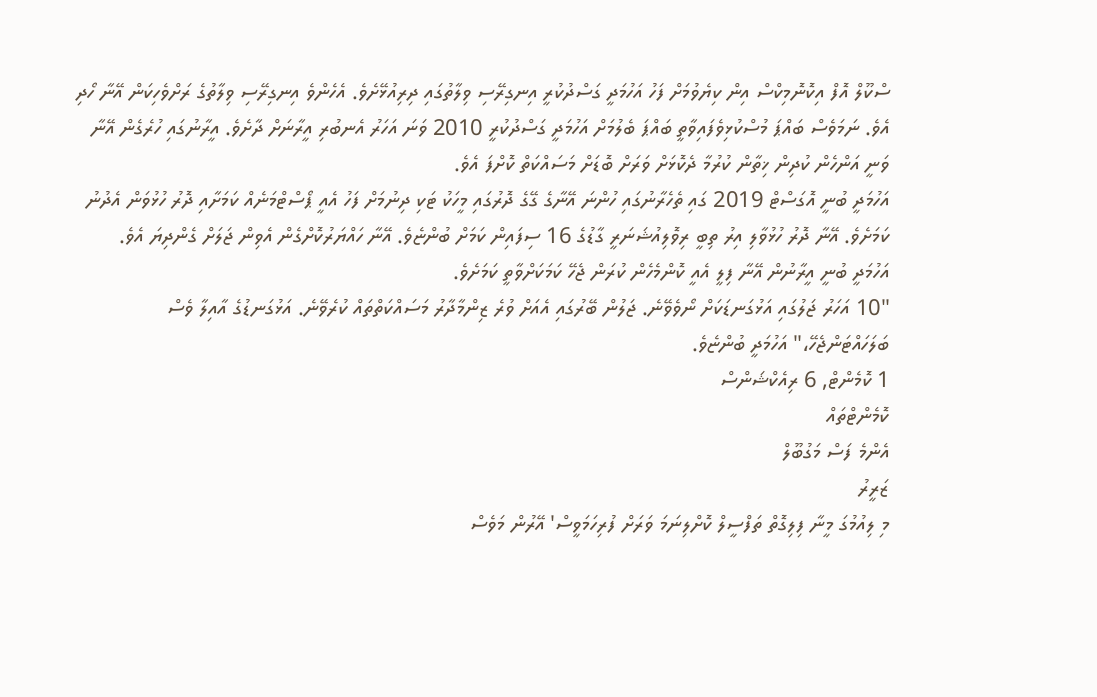ސްކޫލް އޮފް އިކޮނޮމިކްސް އިން ކިޔެވުމަށް ފަހު އަހުމަދީ ގަސްދުކުރީ އިނގިރޭސި ވިލާތުގައި ދިރިއުޅޭށެވެ. އެހެންވެ އިނގިރޭސި ވިލާތުގެ ރަށްވެހިކަން އޭނާ ހޯދި އެވެ. ނަމަވެސް ބައްޕަ މުސްކުޅިވެފައިވާތީ ބައްޕަ ބެލުމަށް އަހުމަދީ ގަސްދުކުރީ 2010 ވަނަ އަހަރު އެނބުރި އީރާނަށް ދާށެވެ. އީރާނުގައި ހުރެގެން އޭނާ ވަނީ އަންހެން ކުދިން ޚިތާން ކުރުމާ ދެކޮޅަށް ވަރަށް ބޮޑަށް މަސައްކަތް ކޮށްފަ އެވެ.
އަހުމަދީ ބުނީ އޮގަސްޓް 2019 ގައި ތެހެރާނުގައި ހުންނަ އޭނާގެ ގޭގެ ދޮރުގައި މީހަކު ޓަކި ދިނުމަށް ފަހު އެއީ ޕޯސްޓްމަނެއް ކަމަށާއި ދޮރު ހުޅުވަން އެދުނު ކަމަށެވެ. އޭނާ ދޮރު ހުޅުވާލި އިރު ތިބީ ރިވޮލިއުޝަނަރީ ގާޑުގެ 16 ސިފައިން ކަމަށް ބުންޏެވެ. އޭނާ ހައްޔަރުކޮށްގެން އެވިން ޖަލަށް ގެންދިޔަ އެވެ.
އަހުމަދީ ބުނީ އީރާނުން އޭނާ ފިލީ އެއީ ކޮންމެހެން ކުރަން ޖެހޭ ކަމަކަށްވާތީ ކަމަށެވެ.
"10 އަހަރު ޖަލުގައި އަޅުގަނޑަކަށް ނޯވެވޭނެ. ޖަލުން ބޭރުގައި އެއަށް ވުރެ ޒިންމާދާރު މަސައްކަތްތައް ކުރެވޭނެ. އަޅުގަނޑުގެ އާއިލާ ވެސް ބަލަހައްޓަންޖެހޭ،" އަހުމަދީ ބުންޏެވެ.
1 ކޮމެންޓް, 6 ރިއެކްޝަންސް
ކޮމެންޓްތައް
އެންމެ ފަސް މަގުބޫލް
ޒަރީރު
މި ލިއުމުގަ މީނާ ފިލިގޮތް ތަފްސީލް ކޮށްލިނަމަ ވަރަށް ފުރިހަމަވީސް' އޭރުން މަވެސް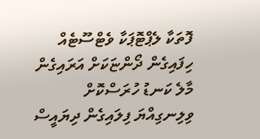ފޮތަކާ ލެޕްޓޮޕަކާ ވެޓްސޫޓެއް ހިފައިގެން ދޯންޏަކަށް އަރައިގެން މާލެ ކަނޑު ހުރަސްކޮށް ވިލިނގިއްޔަ ފިލައިގެން ދިޔައީސް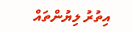އިތުރު ލިޔުންތައް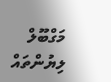މަގްބޫލް ލިޔުންތައް